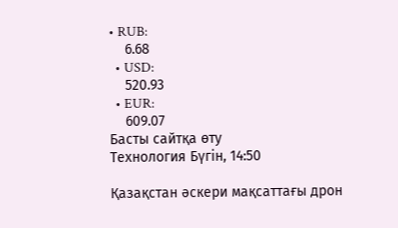• RUB:
    6.68
  • USD:
    520.93
  • EUR:
    609.07
Басты сайтқа өту
Технология Бүгін, 14:50

Қазақстан әскери мақсаттағы дрон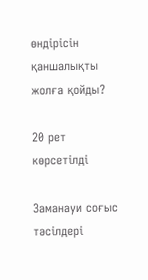өндірісін қаншалықты жолға қойды?

20 рет
көрсетілді

Заманауи соғыс тәсілдері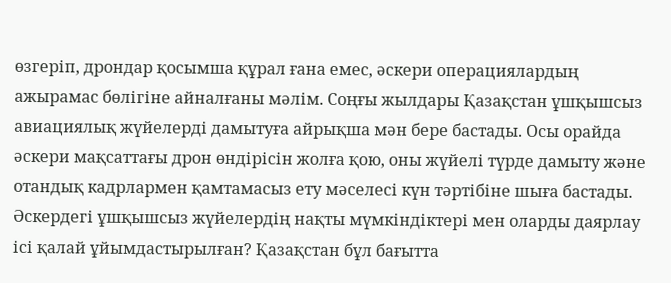өзгеріп, дрондар қосымша құрал ғана емес, әскери операциялардың ажырамас бөлігіне айналғаны мәлім. Соңғы жылдары Қазақстан ұшқышсыз авиациялық жүйелерді дамытуға айрықша мән бере бастады. Осы орайда әскери мақсаттағы дрон өндірісін жолға қою, оны жүйелі түрде дамыту және отандық кадрлармен қамтамасыз ету мәселесі күн тәртібіне шыға бастады. Әскердегі ұшқышсыз жүйелердің нақты мүмкіндіктері мен оларды даярлау ісі қалай ұйымдастырылған? Қазақстан бұл бағытта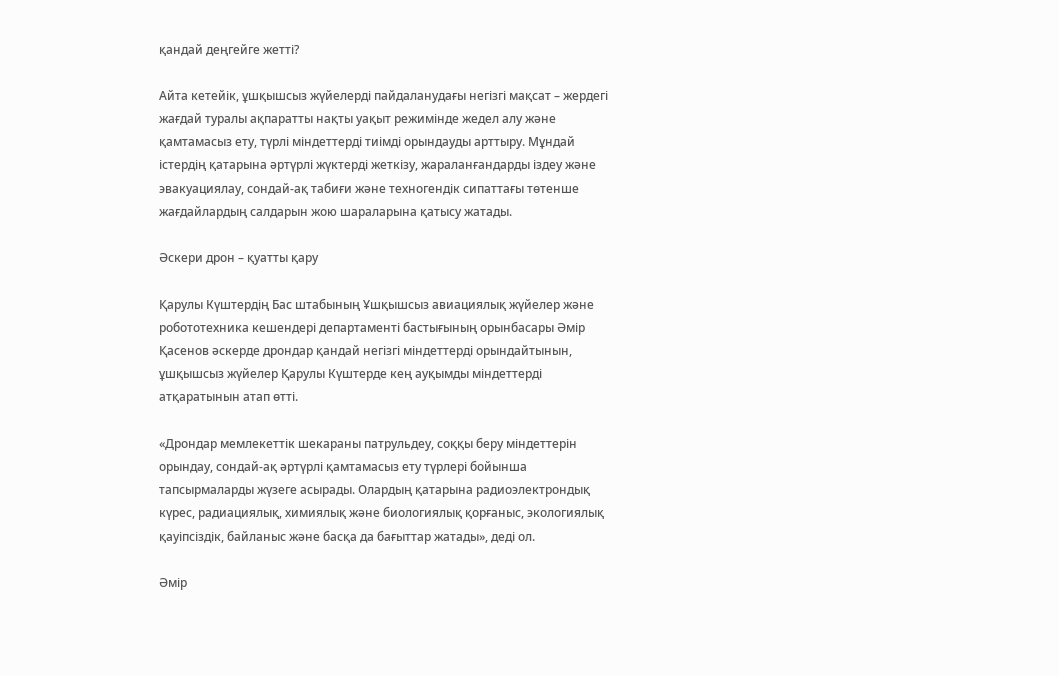қандай деңгейге жетті?

Айта кетейік, ұшқышсыз жүйелерді пайдаланудағы негізгі мақсат – жердегі жағдай туралы ақпаратты нақты уақыт режимінде жедел алу және қамтамасыз ету, түрлі міндеттерді тиімді орындауды арттыру. Мұндай істердің қатарына әртүрлі жүктерді жеткізу, жараланғандарды іздеу және эвакуациялау, сондай-ақ табиғи және техногендік сипаттағы төтенше жағдайлардың салдарын жою шараларына қатысу жатады.

Әскери дрон – қуатты қару

Қарулы Күштердің Бас штабының Ұшқышсыз авиациялық жүйелер және робототехника кешендері департаменті бастығының орынбасары Әмір Қасенов әскерде дрондар қандай негізгі міндеттерді орындайтынын, ұшқышсыз жүйелер Қарулы Күштерде кең ауқымды міндеттерді атқаратынын атап өтті.

«Дрондар мемлекеттік шекараны патрульдеу, соққы беру міндеттерін орындау, сондай-ақ әртүрлі қамтамасыз ету түрлері бойынша тапсырмаларды жүзеге асырады. Олардың қатарына радиоэлектрондық күрес, радиациялық, химиялық және биологиялық қорғаныс, экологиялық қауіпсіздік, байланыс және басқа да бағыттар жатады», деді ол.

Әмір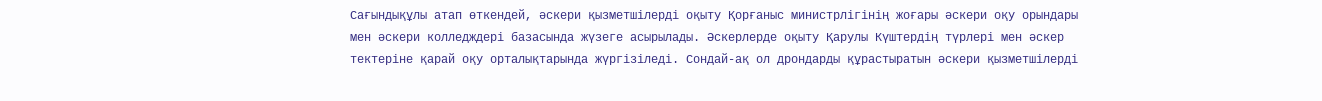Сағындықұлы атап өткендей, әскери қызметшілерді оқыту Қорғаныс министрлігінің жоғары әскери оқу орындары мен әскери колледждері базасында жүзеге асырылады. Әскерлерде оқыту Қарулы Күштердің түрлері мен әскер тектеріне қарай оқу орталықтарында жүргізіледі. Сондай-ақ ол дрондарды құрастыратын әскери қызметшілерді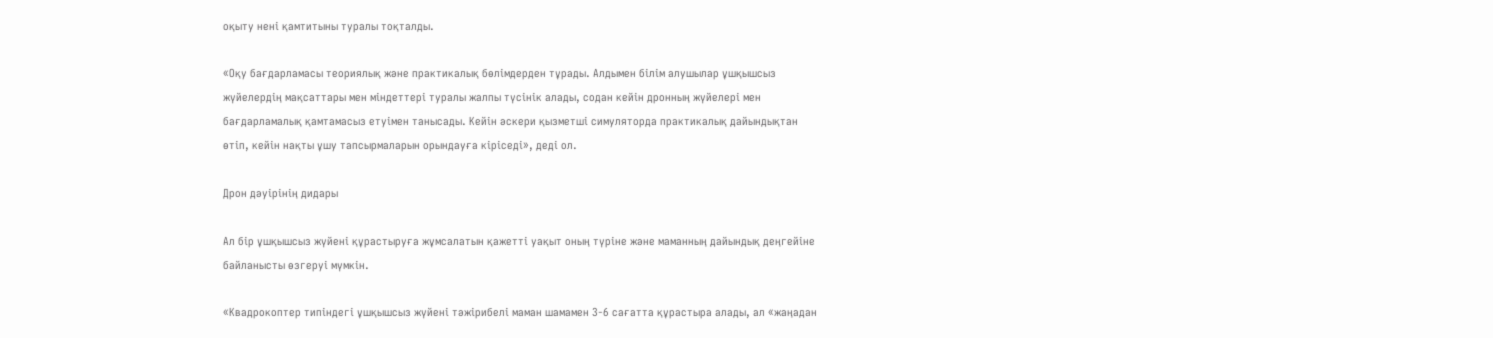оқыту нені қамтитыны туралы тоқталды.

«Оқу бағдарламасы теориялық және практикалық бөлімдерден тұрады. Алдымен білім алушылар ұшқышсыз жүйелердің мақсаттары мен міндеттері туралы жалпы түсінік алады, содан кейін дронның жүйелері мен бағдарламалық қамтамасыз етуімен танысады. Кейін әскери қызметші симуляторда практикалық дайындықтан өтіп, кейін нақты ұшу тапсырмаларын орындауға кіріседі», деді ол.

Дрон дәуірінің дидары

Ал бір ұшқышсыз жүйені құрастыруға жұмсалатын қажетті уақыт оның түріне және маманның дайындық деңгейіне байланысты өзгеруі мүмкін.

«Квадрокоптер типіндегі ұшқышсыз жүйені тәжірибелі маман шамамен 3-6 сағатта құрастыра алады, ал «жаңадан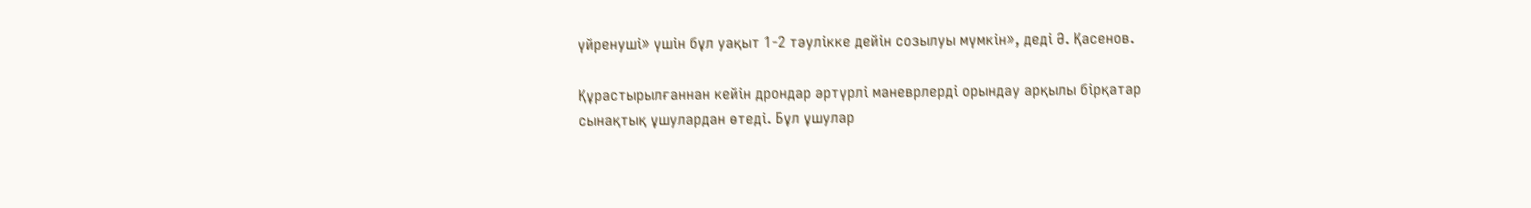үйренуші» үшін бұл уақыт 1-2 тәулікке дейін созылуы мүмкін», деді Ә. Қасенов.

Құрастырылғаннан кейін дрондар әртүрлі маневрлерді орындау арқылы бірқатар сынақтық ұшулардан өтеді. Бұл ұшулар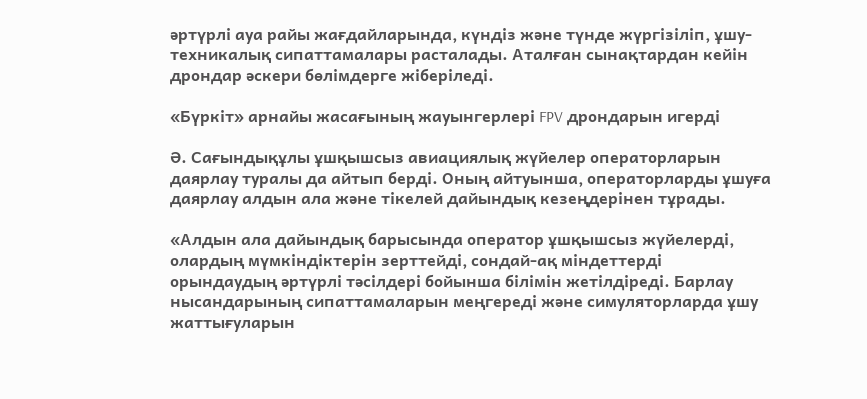әртүрлі ауа райы жағдайларында, күндіз және түнде жүргізіліп, ұшу-техникалық сипаттамалары расталады. Аталған сынақтардан кейін дрондар әскери бөлімдерге жіберіледі.

«Бүркіт» арнайы жасағының жауынгерлері FPV дрондарын игерді

Ә. Сағындықұлы ұшқышсыз авиациялық жүйелер операторларын даярлау туралы да айтып берді. Оның айтуынша, операторларды ұшуға даярлау алдын ала және тікелей дайындық кезеңдерінен тұрады.

«Алдын ала дайындық барысында оператор ұшқышсыз жүйелерді, олардың мүмкіндіктерін зерттейді, сондай-ақ міндеттерді орындаудың әртүрлі тәсілдері бойынша білімін жетілдіреді. Барлау нысандарының сипаттамаларын меңгереді және симуляторларда ұшу жаттығуларын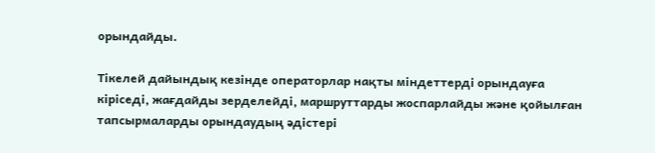орындайды.

Тікелей дайындық кезінде операторлар нақты міндеттерді орындауға кіріседі, жағдайды зерделейді, маршруттарды жоспарлайды және қойылған тапсырмаларды орындаудың әдістері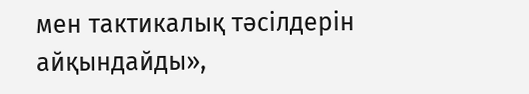мен тактикалық тәсілдерін айқындайды»,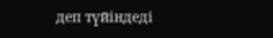деп түйіндеді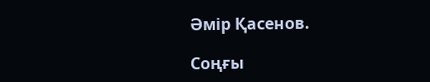Әмір Қасенов.

Соңғы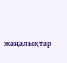жаңалықтар